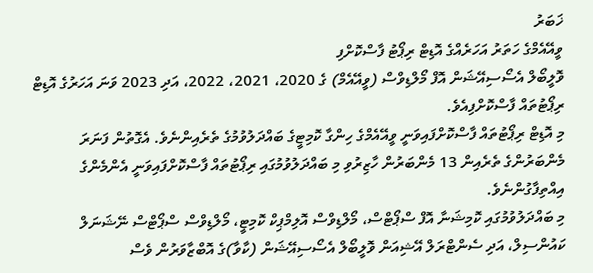ޚަބަރު
ވީއޭއެމްގެ ހަތަރު އަހަރެއްގެ އޮޑިޓް ރިޕޯޓު ފާސްކޮށްފި
ވޮލީބޯލް އެސޯސިއޭޝަން އޮފް މޯލްޑިވްސް (ވީއޭއެމް) ގެ 2020، 2021، 2022، އަދި 2023 ވަނަ އަހަރުގެ އޮޑިޓް ރިޕޯޓުތައް ފާސްކޮށްފިއެވެ.
މި އޮޑިޓް ރިޕޯޓުތައް ފާސްކޮށްފައިވަނީ ވީއޭއެމްގެ ހިންގާ ކޮމިޓީގެ ބައްދަލުވުމުގެ ތެރެއިންނެވެ. އެގޮތުން ފަނަރަ މެންބަރުންގެ ތެރެއިން 13 މެންބަރުން ހާޒިރުވި މި ބައްދަލުވުމުގައި ރިޕޯޓުތައް ފާސްކޮށްފައިވަނީ އެންމެންގެ އިއްތިފާގުންނެވެ.
މި ބައްދަލުވުމުގައި ކޮމިޝަނާ އޮފް ސްޕޯޓްސް، މޯލްޑިވްސް އޮލިމްޕިކް ކޮމިޓީ، މޯލްޑިވްސް ސްޕޯޓްސް ނޭޝަނަލް ކައުންސިލް، އަދި ސެންޓްރަލް އޭޝިއަން ވޮލީބޯލް އެސޯސިއޭޝަން (ކާވާ)ގެ އޮބްޒާވަރުން ވެސް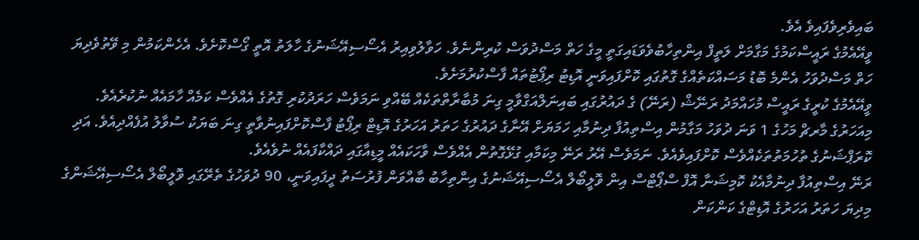ބައިވެރިވެފައިވެ އެވެ.
ވީއޭއެމުގެ ރައީސްކަމުގެ މަގާމަށް ލަތީފް އިންތިހާބުވެވަޑައިގަތީ މީގެ ހަތް މަސްދުވަސް ކުރިންނެވެ. ހަވާލުވިއިރު އެސޯސިއޭޝަނުގެ ހާލަތު އޮތީ ގޯސްކޮށެވެ. އެހެންކަމުން މި ވޭތުވެދިޔަ ހަތް މަސްދުވަހު އެންމެ ބޮޑު މަސައްކަތެއްގެ ގޮތުގައި ކޮށްފައިވަނީ އޮޑިޓު ރިޕޯޓުތައް ފާސްކުރުމަށެވެ.
ވީއޭއެމުގެ ކުރީގެ ރައީސް މުހައްމަދު ރަނޭޝް (ރަނޭ) ގެ ދައުރުގައި ބައިނަލްއަގްވާމީ ގިނަ މުބާރާތްތަކެއް ބޭއްވި ނަމަވެސް ހަރަދުކުރި ގޮތުގެ އެއްވެސް ކަމެއް ހާމައެއް ނުކުރެއެވެ. މިއަހަރުގެ މާރޗް މަހުގެ 1 ވަނަ ދުވަހު މަގާމުން އިސްތިއުފާ ދިނުމާއި ހަމަޔަށް އޭނާގެ ދައުރުގެ ހަތަރު އަހަރުގެ އޮޑިޓް ރިޕޯޓު ފާސްކޮށްފައިނުވާތީ ގިނަ ބަޔަކު ސުވާލު އުފެއްދިއެވެ. އަދި ކޮރަޕްޝަނުގެ ތުހުމަތުތަކެއްވެސް ކޮށްފައިވެއެވެ. ނަމަވެސް އޭރު ރަނޭ މިކަމާއި ގުޅޭގޮތުން އެއްވެސް ވާހަކައެއް މީޑިއާގައި ދައްކާފައެއް ނުވެއެވެ.
ރަނޭ އިސްތިއުފާ ދިނުމާއެކު ކޮމިޝަނާ އޮފް ސްޕޯޓްސް އިން ވޮލީބޯލް އެސޯސިއޭޝަނުގެ އިންތިހާބު ބާއްވަން ފުރުސަތު ދީފައިވަނީ، 90 ދުވަހުގެ ތެރޭގައި ވޮލީބޯލް އެސޯސިއޭޝަންގެ މިދިޔަ ހަތަރު އަހަރުގެ އޮޑިޓްގެ ކަންކަން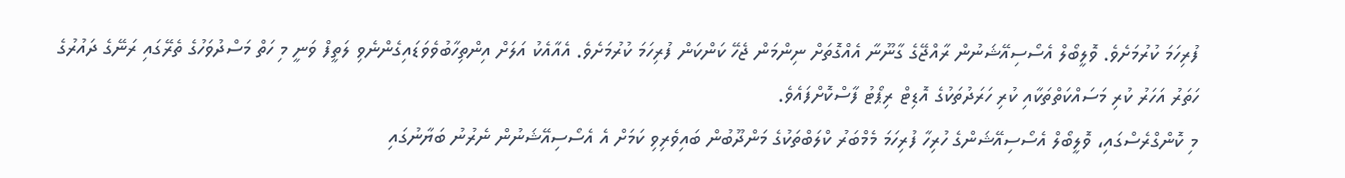ފުރިހަމަ ކުރުމަށެވެ. ވޮލީބޯލް އެސޯސިއޭޝަނުން ރާއްޖޭގެ ގާނޫނާ އެއްގޮތަށް ނިންމަން ޖެހޭ ކަންކަން ފުރިހަމަ ކުރުމަށެވެ. އެއާއެކު އަލަށް އިންތިހާބުވެވަޑައިގެންނެވި ލަތީފް ވަނީ މި ހަތް މަސްދުވަހުގެ ތެރޭގައި ރަނޭގެ ދައުރުގެ ހަތަރު އަހަރު ކުރި މަސައްކަތްތަކާއި ކުރި ހަރަދުތަކުގެ އޮޑިޓް ރިޕޯޓު ފާސްކޮށްފައެވެ.
މި ކޮންގްރެސްގައި، ވޮލީބޯލް އެސޯސިއޭޝަންގެ ހުރިހާ ފުރިހަމަ މެމްބަރު ކްލަބްތަކުގެ މަންދޫބުން ބައިވެރިވި ކަމަށް އެ އެސޯސިއޭޝަނުން ނެރުނު ބަޔާނުގައި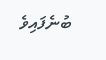ބުނެފައިވެ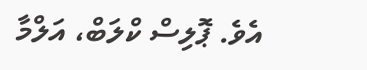އެވެ. ޕޮލިސް ކްލަބް، އަލްމާ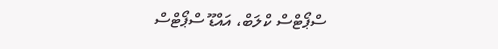ސްޕޯޓްސް ކްލަބް، އައްޑޫ ސްޕޯޓްސް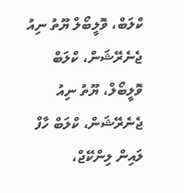ކްލަބް، ވޮލީބޯލް ޔޫތު ނިއު ޖެނެރޭޝަން، ކްލަބް ވޮލީބޯލް، ޔޫތު ނިއު ޖެނެރޭޝަން، ކްލަބް ހާފް ލައިން ލިންކޭޖް،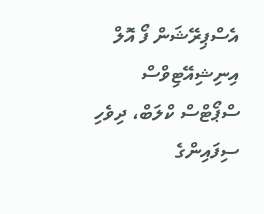އެސްޕިރޭޝަން ފޯ އޮލް އިނިޝިއޭޓިވްސް ސްޕޯޓްސް ކްލަބް، ދިވެހި ސިފައިންގެ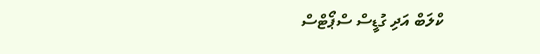ކްލަބް އަދި ގުޑީސް ސްޕޯޓްސް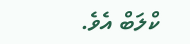ކްލަބް އެވެ.